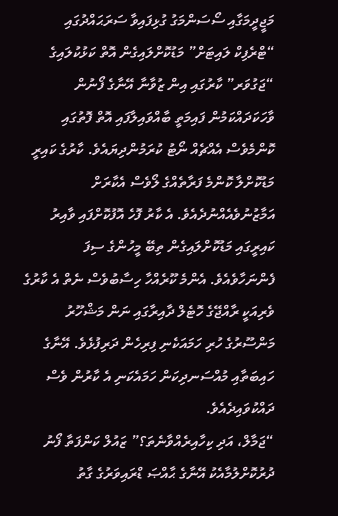މަޖީދީމަގާއި ސޯސަންމަގު ގުޅިފައިވާ ސަރަޙައްދުގައި “ޓްރެފިކް ލައިޓަށް” މަޑުކޮށްލައިގެން އޮތް ކަޅުކުލައިގެ “ޖަގުވަރ” ކާރުގައި އިން ޒުވާނާ އޭނާގެ ފޯނުން ވާހަކަދައްކަމުން ފައިމަތީ ބާއްވައިލާފައި އޮތް ފޮތުގައި ކޮންމެވެސް އެއްޗެއް ނޯޓު ކުރަމުންދިޔައެވެ. ކާރުގެ ކައިރީ މަޑުކޮށްލާ ކޮންމެ ފަރާތެއްގެ ލޯވެސް އެކާރަށް އަމާޒުނުވެއެއްނުދެއެވެ. އެ ކާރު ފޮހެ އޮފުކޮށްފައި ވާއިރު ކައިރީގައި މަޑުކޮށްލައިގެން ތިބޭ މީހުންގެ ސިފަ ފެންނަހާވެއެވެ. އެންމެ ކޫރެއްހާ ހިސާބުވެސް ނެތް އެ ކާރުގެ ވެރިއަކީ ރާއްޖޭގެ ހޮޓެލް ދާއިރާގައި ނަން މަޝްހޫރު މަންސޫރުގެ ހުރި ހަމައަކެނި ފިރިހެން ދަރިފުޅެވެ. އޭނާގެ ހައިބަތާއި މުއްސަނދިކަން ހަމައެކަނި އެ ކާރުން ވެސް ދައްކުވައިދެއެވެ.
“ޖަމާލް، އަދި ކިހާއިރެއްވާނެތަ؟” ޒައުލް ކަންފަތާ ފޯނު ދުރުކޮށްލުމާއެކު އޭނާގެ ޙާއްޞަ ޑްރައިވަރުގެ ގާތު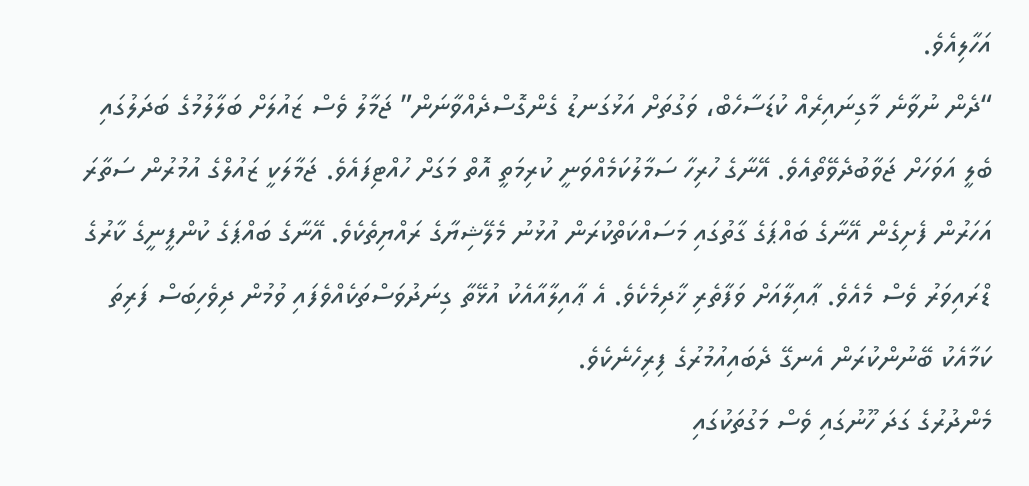އަހާލިއެވެ.
“ދެން ނުވާނެ މާގިނައިރެއް ކުޑަސާހެބް، ވަގުތަށް އަޅުގަނޑު ގެންގޮސްދެއްވާނަން” ޖަމާލު ވެސް ޒައުލަށް ބަލާލުމުގެ ބަދަލުގައި ބެލީ އަވަހަށް ޖަވާބުދެވޭތޯއެވެ. އޭނާގެ ހުރިހާ ސަމާލުކަމެއްވަނީ ކުރިމަތީ އޮތް މަގަށް ހުއްޓިފައެވެ. ޖަމާލަކީ ޒައުލްގެ އުމުރުން ސަތާރަ އަހަރުން ފެށިގެން އޭނާގެ ބައްޕަގެ ގާތުގައި މަސައްކަތްކުރަން އުޅުނު މެލޭޝިޔާގެ ރައްޔިތެކެވެ. އޭނާގެ ބައްޕަގެ ކުންފީނީގެ ކާރުގެ ޑްރައިވަރު ވެސް މެއެވެ. ޢާއިލާއަށް ވަފާތެރި ޚާދިމެކެވެ. އެ ޢާއިލާއާއެކު އުޅޭތާ ގިނަދުވަސްތަކެއްވެފައި ވުމުން ދިވެހިބަސް ފަރިތަ ކަމާއެކު ބޭނުންކުރަން އެނގޭ ދެބައިއުމުރުގެ ފިރިހެނެކެވެ.
މެންދުރުގެ ގަދަ ހޫނުގައި ވެސް މަގުތަކުގައި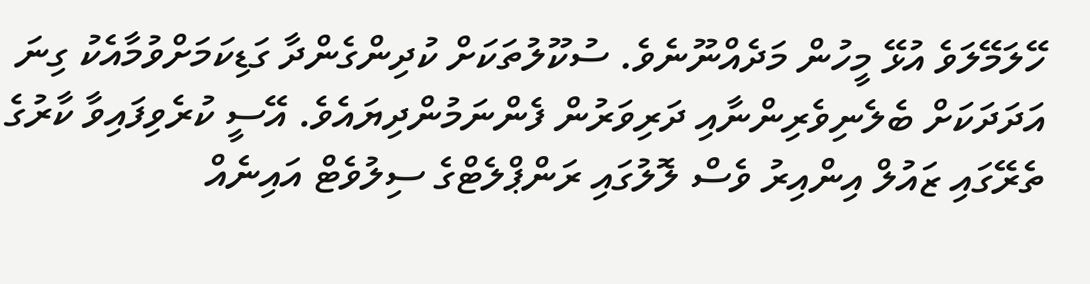ހޭލަމޭލަވެ އުޅޭ މީހުން މަދެއްނޫނެވެ. ސުކޫލުތަކަށް ކުދިންގެންދާ ގަޑިކަމަށްވުމާއެކު ގިނަ އަދަދަކަށް ބެލެނިވެރިންނާއި ދަރިވަރުން ފެންނަމުންދިޔައެވެ. އޭސީ ކުރެވިފައިވާ ކާރުގެ ތެރޭގައި ޒައުލް އިންއިރު ވެސް ލޮލުގައި ރަންޕްލެޓްގެ ސިލުވެޓް އައިނެއް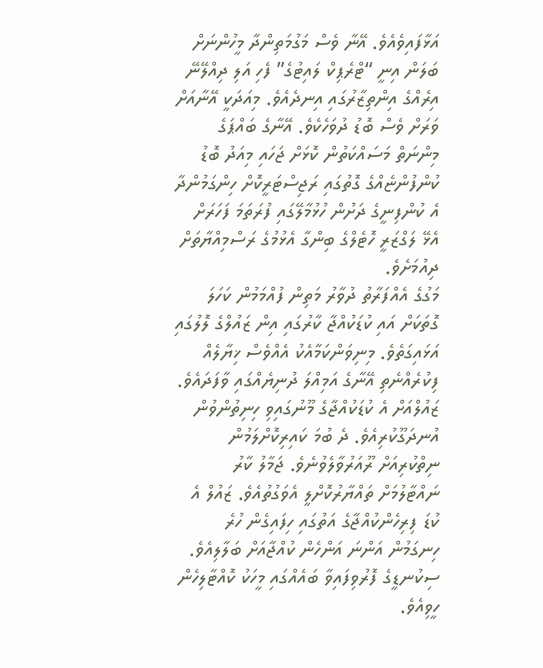އަޅާފައިވެއެވެ. އޭނާ ވެސް މަގުމަތިންދާ މީހުންނަށް ބަލަން އިނީ “ޓްރެޕިކް ލައިޓުގެ” ފެހި އަލި ދިއްލޭނޭ އިރެއްގެ އިންތިޒާރުގައި އިނދެއެވެ. މިއަދަކީ އޭނާއަށް ވަރަށް ވެސް ބޮޑު ދުވަހެކެވެ. އޭނާގެ ބައްޕަގެ މިންނަތް މަސައްކަތުން ކޮޅަށް ޖަހައި މިއަދު ބޮޑު ކުންފުންޏެއްގެ ގޮތުގައި ރަޖިސްޓަރީކޮށް ހިންގަމުންދާ އެ ކުންފިނީގެ ދަށުން ހުޅުމާލޭގައި ފުރަތަމަ ފަހަރަށް އެޅޭ ލަގްޒަރީ ހޮޓެލްގެ ބިންގާ އެޅުމުގެ ރަސްމިއްޔާތަށް ދިއުމަށެވެ.
މަގުގެ އެއްފަރާތު ދުވާރު މަތިން ފުއްމަމުން ކަހަލަ ގޮތަކަށް އައި ކުޑަކުއްޖާ ކާރުގައި އިން ޒައުލްގެ ލޮލުގައި އަޅައިގަތެވެ. މިނިވަންކަމާއެކު އެއްވެސް ޚިޔާލެއް ފިކުރެއްނެތި އޭނާގެ އަމިއްލަ ދުނިޔެއްގައި ވާފަދައެވެ. ޒައުލްއަށް އެ ކުޑަކުއްޖާގެ މޫނުގައިވި ހިނިތުންވުން އުނދަގޫކުރިއެވެ. ދެ ބުމަ ކައިރިކޮށްލަމުން ނިތްކުރިއަށް ރޫއަރުވާލެވުނެވެ. ޖަމާލު ކާރު ނައްޓާލުމަށް ތައްޔާރުކޮށްލީ އެވަގުތުއެވެ. ޒައުލް އެ ކުޑަ ފިރިހެންކުއްޖާގެ އަތުގައި ހިފައިގެން ހުރެ ހިނގަމުން އަންނަ އަންހެން ކުއްޖާއަށް ބަލާލިއެވެ. ސިކުނޑީގެ ފޮރުވިފައިވާ ބައެއްގައި މީހަކު ކޮއްޓާލިހެން ހީވިއެވެ.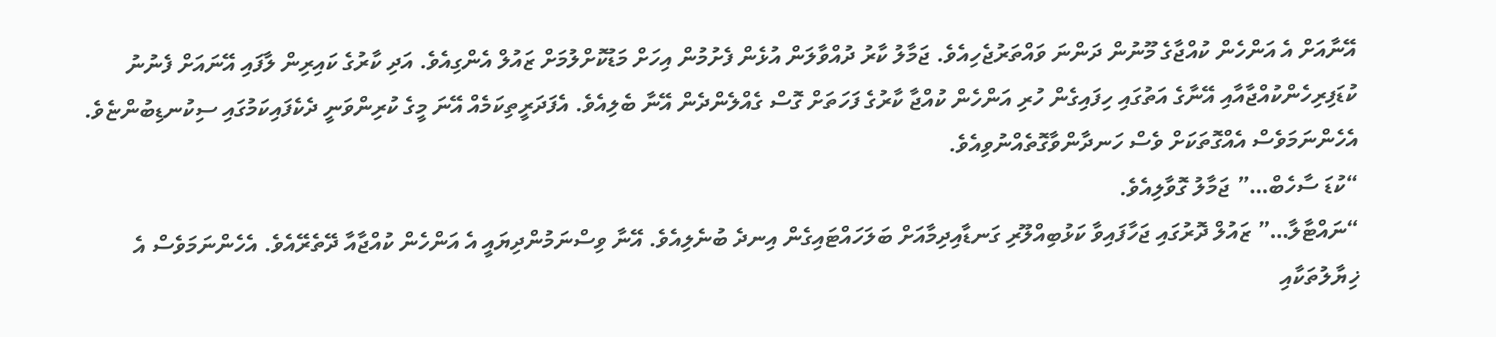އޭނާއަށް އެ އަންހެން ކުއްޖާގެ މޫނުން ދަންނަ ވައްތަރުޖެހިއެވެ. ޖަމާލު ކާރު ދުއްވާލަން އުޅެން ފެށުމުން އިހަށް މަޑުކޮށްލުމަށް ޒައުލް އެންގިއެވެ. އަދި ކާރުގެ ކައިރިން ލާފައި އޭނައަށް ފެނުނު ކުޑަފިރިހެންކުއްޖާއާއި އޭނާގެ އަތުގައި ހިފައިގެން ހުރި އަންހެން ކުއްޖާ ކާރުގެ ފަހަތަށް ގޮސް ގެއްލެންދެން އޭނާ ބެލިއެވެ. އެފަދަރީތިކަމެއް އޭނަ މީގެ ކުރިންވަނީ ދެކެފައިކަމުގައި ސިކުނޑިބުންޏެވެ. އެހެންނަމަވެސް އެއްގޮތަކަށް ވެސް ހަނދާންވާގޮތެއްނުވިއެވެ.
“ކުޑަ ސާހެބް…” ޖަމާލު ގޮވާލިއެވެ.
“ނައްޓާލާ…” ޒައުލް ދޮރުގައި ޖަހާފައިވާ ކަޅުބިއްލޫރި ގަނޑާއިދިމާއަށް ބަލަހައްޓައިގެން އިނދެ ބުނެލިއެވެ. އޭނާ ވިސްނަމުންދިޔައީ އެ އަންހެން ކުއްޖާއާ ދޭތެރޭއެވެ. އެހެންނަމަވެސް އެ ޚިޔާލުތަކާއި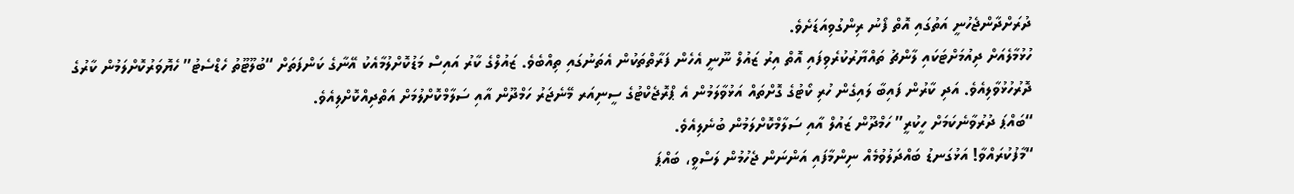ދުރަށްދާންޖެހުނީ އަތުގައި އޮތް ފޯނު ރިންގުވިއަޑަށެވެ.
ހުޅުމާލެއަށް ދިއުމަށްޓަކައި ލާންޗު ތައްޔާރުކުރެވިފައި އޮތް އިރު ޒައުލް ނޫނީ އެހެން ފަރާތްތަކުން އެތަނުގައި ތިއްބެވެ. ޒައުލްގެ ކާރު އައިސް މަޑުކޮށްލުމާއެކު އޭނާގެ ކަންފަތަށް “ބުލޫޓޫތު ހެޑްސެޓު” ހެޔޮވަރުކޮށްލަމުން ކާރުގެ ދޮރުހުޅުވާލިއެވެ. އަދި ކާރުން ފައިބާ ލައިގެން ހުރި ކޯޓުގެ ގޮށްތައް އަޅުވާލަމުން އެ ޕްރޮޖެކްޓުގެ ސީނިއަރ މޭނެޖަރު ހަމްދޫން އާއި ސަލާމްކޮށްލުމަށް އަތްދިއްކޮށްލިއެވެ.
“ބައްޕަ ދުރުވާނެކަމަށް ހީކުރީ” ހަމްދޫން ޒައުލް އާއި ސަލާމްކޮށްލަމުން ބުނެލިއެވެ.
“މާފުކުރައްވާ! އަޅުގަނޑު ބައްދަލުވުމެއް ނިންމާފައި އަންނަން ޖެހުމުން ލަސްވީ، ބައްޕަ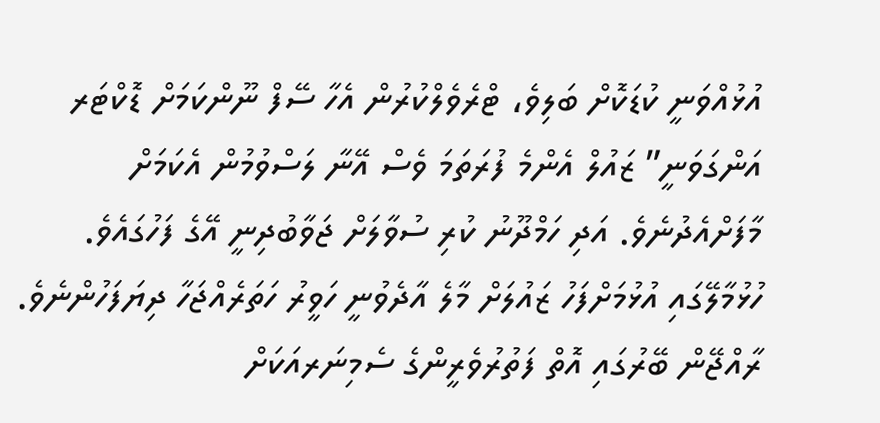އުޅުއްވަނީ ކުޑަކޮށް ބަލިވެ، ޓްރެވެލްކުރުން އެހާ ސޭފް ނޫންކަމަށް ޑޮކްޓަރ އަންގަވަނީ” ޒައުލް އެންމެ ފުރަތަމަ ވެސް އޭނާ ލަސްވުމުން އެކަމަށް މާފަށްއެދުނެވެ. އަދި ހަމްދޫނު ކުރި ސުވާލަށް ޖަވާބުދިނީ އޭގެ ފަހުގައެވެ.
ހުޅުމާލޭގައި އުޅުމަށްފަހު ޒައުލަށް މާލެ އާދެވުނީ ހަވީރު ހަތަރެއްޖަހާ ދިޔަފަހުންނެވެ. ރާއްޖޭން ބޭރުގައި އޮތް ފަތުރުވެރީންގެ ސެމިނަރއަކަށް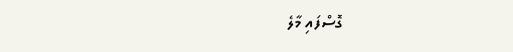ގޮސްފައި މާލެ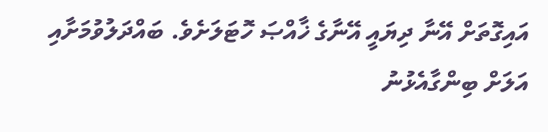އައިގޮތަށް އޭނާ ދިޔައީ އޭނާގެ ޚާއްޞަ ހޮޓަލަށެވެ. ބައްދަލުވުމަށާއި އަލަށް ބިންގާއެޅުނު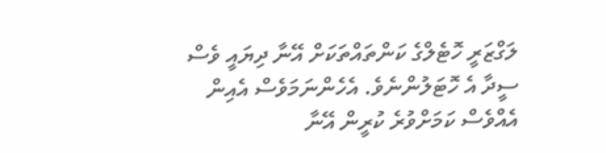ލަގްޒަރީ ހޮޓެލްގެ ކަންތައްތަކަށް އޭނާ ދިޔައީ ވެސް ސީދާ އެ ހޮޓަލުންނެވެ. އެހެންނަމަވެސް އެއިން އެއްވެސް ކަމަށްވުރެ ކުރީން އޭނާ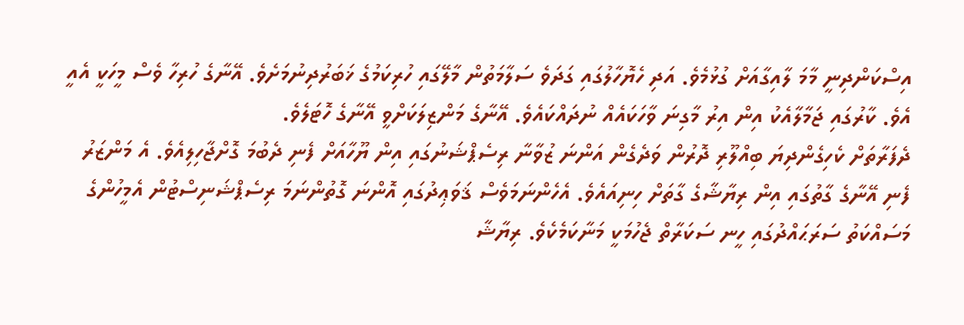އިސްކަންދިނީ މާމަ ލާއިގާއަށް ގުޅުމެވެ. އަދި ހެޔޮހާލުގައި ގަދަވެ ސަލާމަތުން މާލޭގައި ހުރިކަމުގެ ޚަބަރުދިނުމަށެވެ. އޭނާގެ ހުރިހާ ވެސް މީހަކީ އެއީ އެވެ. ކާރުގައި ޖަމާލާއެކު އިން އިރު މާގިނަ ވާހަކައެއް ނުދައްކައެވެ. އޭނާގެ މަންޒިލަކަށްވީ އޭނާގެ ހޮޓަލެވެ.
ދެފަރާތަށް ކެހިގެންދިޔަ ބިއްލޫރި ދޮރުން ވަދެގެން އަންނަ ޒުވާނާ ރިސެޕްޝަނުގައި އިން ޔޫހާއަށް ފެނި ދެބުމަ ގޮށްޖާހިލިއެވެ. އެ މަންޒަރު ފެނި އޭނާގެ ގާތުގައި އިން ރިޔާޝާގެ ގާތަށް ހިނިއައެވެ. އެހެންނަމަވެސް ޤަވަޢިދުގައި އޮންނަ ގޮތުންނަމަ ރިސެޕްޝަނިސްޓުން އެމީހުންގެ މަސައްކަތު ސަރަޙައްދުގައި ހީނ ސަކަރާތް ޖެހުމަކީ މަނާކަމެކެވެ. ރިޔާޝާ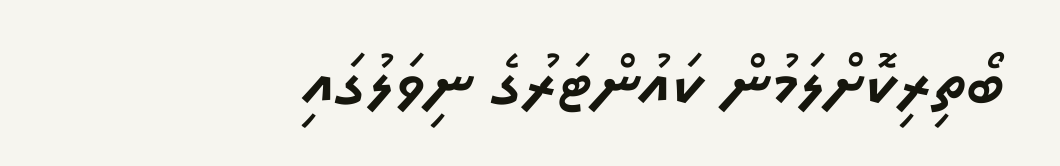ބޯތިރިކޮށްލަމުން ކައުންޓަރުގެ ނިވަލުގައި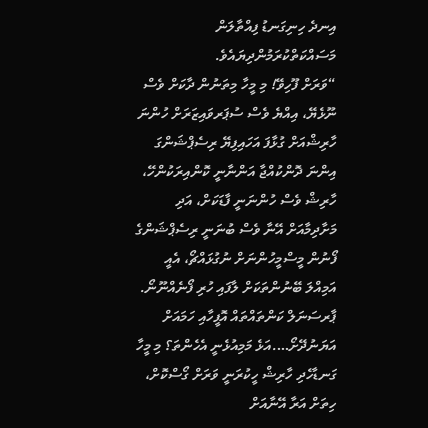އިނދެ ހިނިގަނޑު ފިއްތާލަން މަސައްކަތްކުރަމުންދިޔައެވެ.
“ވަރަށް ފޫހިވޭ! މި މީހާ މިތަނުން ދާކަށް ވެސް ނޫޅެޔޭ، އިއްޔެ ވެސް ސުޕަރވައިޒަރަށް ހުންނަ ހާރިޝްއަށް ގުޅާފަ އަހައިފިޔޭ ރިސެޕްޝަންގަ އިންނަ ދޮންކުއްޖާ އަންނާނީ ކޮންއިރަކުންހޭ، ހާރިޝް ވެސް ހުންނަނީ ފާޑަކަށް، އަދި މަށާދިމާއަށް އޭނާ ވެސް ބުނަނީ ރިސެޕްޝަންގެ ފޯނުން މީސްމީހުންނަށް ނުގުޅައްޗޯ، އެއީ އަމިއްލަ ބޭނުންތަކަށް ލާފައި ހުރި ފޯނެއްނޫނޯ. ޕާރސަނަލް ކަންތައްތައް އޮފީހާއި ހަމައަށް އަޔަނުދޭށޯ….އަޅެ މަމިއުޅެނީ އެހެންތަ؟ މި މީހާ ގަނޑާހެދި ހާރިޝް ހީކުރަނީ ވަރަށް ގޯސްކޮށް، ހިތަށް އަރާ އޭނާއަށް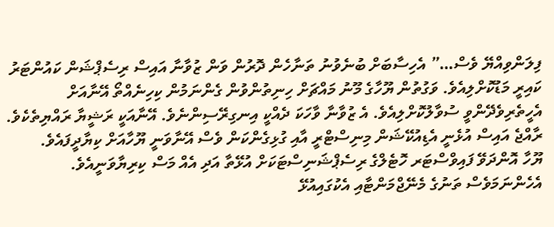ފިލަންވިއްޔޭ ވެސް…” އެހިސާބަށް ބުނެވުނު ތަނާހެން ދޮރުން ވަން ޒުވާނާ އައިސް ރިސެޕްޝަން ކައުންޓަރު ކައިރީ މަޑުކޮށްލިއެވެ. ވަގުތުން ޔޫހާގެ މޫނު މައްޗަށް ހިނިތުންވުން ގެންނަމުން ކިހިނެއްތޯ އޭނާއަށް އެހީތެރިވެދޭންވީ ސުވާލުކޮށްލިއެވެ. އެ ޒުވާނާ ވާހަކަ ދެއްކީ އިނގިރޭސިންނެވެ. އޭނާއަކީ ރަޝީޔާ ރައްޔިތެކެވެ. ރާއްޖެ އައިސް އުޅެނީ އެޑިއުކޭޝަން މިނިސްޓްރީ އާއި ގުޅިގެންކަން ވެސް އޭނާވަނީ ޔޫހާއަށް ކިޔާދީފައެވެ.
ޔޫހާ އޮންދަވޭ ފައިވްސްޓަރ ހޮޓެލްގެ ރިސެޕްޝަނިސްޓަކަށް އުޅޭތާ އަދި އެއް މަސް ކިރިޔާވަނީއެވެ. އެހެންނަމަވެސް ތަނުގެ މެނޭޖްމަންޓާއި އެކުގައިއުޅޭ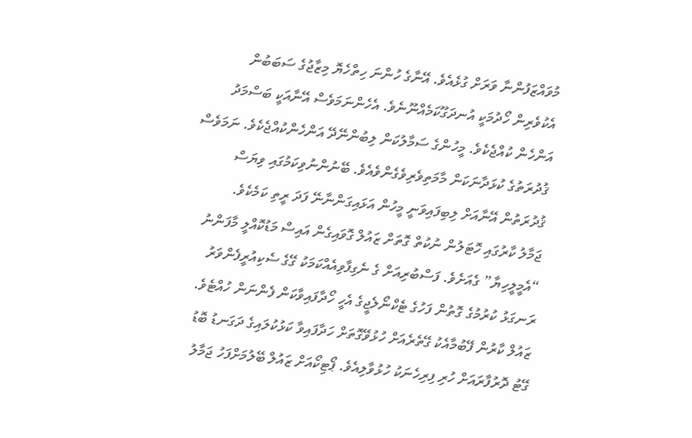މުވައްޒަފުންނާ ވަރަށް ގުޅެއެވެ. އޭނާގެ ހުންނަ ހިތްހެޔޮ މިޒާޖުގެ ސަބަބުން އެކުވެރިން ހޯދުމަކީ އުނދަގޫކަމެއްނޫނެވެ. އެހެންނަމަވެސް އޭނާއަކީ ބަސްމަދު އަންހެން ކުއްޖެކެވެ. މީހުންގެ ސަމާލުކަން ލިބުންނޭދޭ އަންހެންކުއްޖެކެވެ. ނަމަވެސް ޤުދުރަތުގެ ކުޅަދާނަކަން މާމަތިވެރިވެގެންވެއެވެ. ބޭނުންނުވިކަމުގައި ވިޔަސް ޤުދުރަތުން އޭނާއަށް ލިބިފައިވަނީ މީހުން އަޅައިގަންނާނޭ ފަދަ ރީތި ކަމެކެވެ.
ޖަމާލު ކާރުގައި ހޮޓަލުން ނުކުތް ގޮތަށް ޒައުލް ގޮވައިގެން އައިސް މަޑުކޮއްލީ މާފަންނު “އެމީލީހިޔާ” ގެއަށެވެ. ފަސްބުރިއަށް ގެ ނެގިފާވިއެއްކަމަކު ގޭގެ ސެކިއުރީފެންވަރު ރަނގަޅު ކުރުމުގެ ގޮތުން ފަހުގެ ޓެކްނޯލެޖީގެ އެހީ ހޯދާފައިވާކަން ފެންނަން ހުއްޓެވެ. ޒައުލް ކާރުން ފޭބުމާއެކު ގޭތެރެއަށް ހުޅުވޭގޮތަށް ހަދާފައިވާ ކަޅުކުލައިގެ ދަގަނޑު ބޮޑު ގޭޓު ދޮރުފާރައަށް ހުރި ފިރިހެނަކު ހުޅުވާލިއެވެ. ޕޯޓިކޯއަށް ޒައުލް ބޭލުމަށްފަހު ޖަމާލު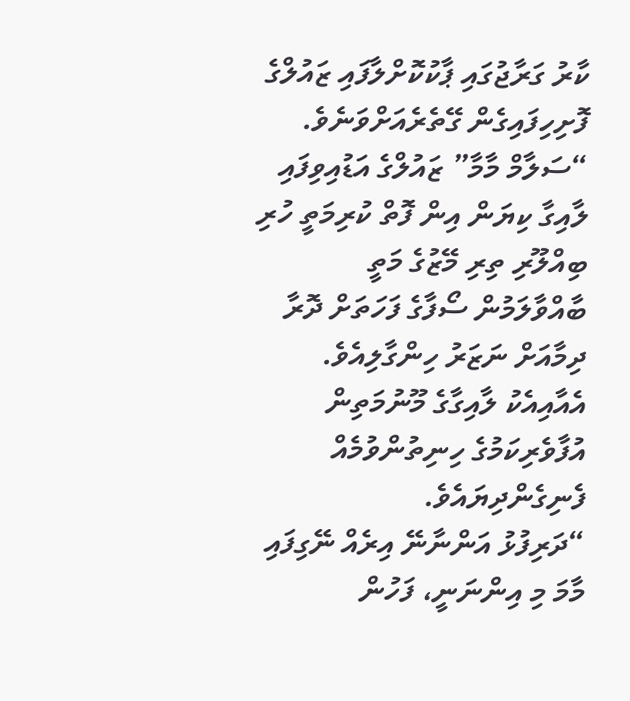ކާރު ގަރާޖުގައި ޕާކުކޮށްލާފައި ޒައުލްގެ ފޮށިހިފައިގެން ގޭތެރެއަށްވަނެވެ.
“ސަލާމް މާމާ” ޒައުލްގެ އަޑުއިވިފައި ލާއިގާ ކިޔަން އިން ފޮތް ކުރިމަތީ ހުރި ބިއްލޫރި ތިރި މޭޒުގެ މަތީ ބާއްވާލަމުން ސޯފާގެ ފަހަތަށް ދޮރާ ދިމާއަށް ނަޒަރު ހިންގާލިއެވެ. އެއާއިއެކު ލާއިގާގެ މޫނުމަތިން އުފާވެރިކަމުގެ ހިނިތުންވުމެއް ފެނިގެންދިޔައެވެ.
“ދަރިފުޅު އަންނާނޭ އިރެއް ނޭގިފައި މާމަ މި އިންނަނީ، ފަހުން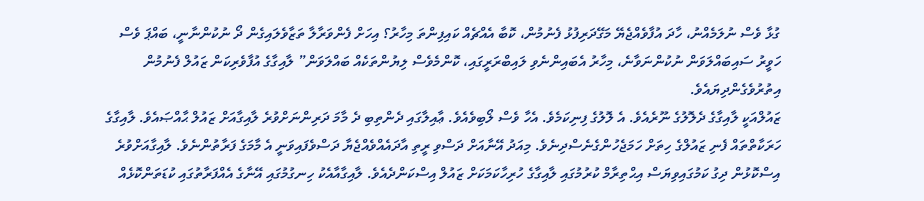ގުޅާ ވެސް ނުލަމެއްނު، ހާދަ އުފާވެއްޖެޔޭ މަގޭދަރިފުޅު ފެނުމުން، ކޮބާ އެއްޗެއް ކައިފިންތަ މިހާރު؟ އިހަށް ފެންވަރާލާ ތަޒާވެލައިގެން ދޯ ނުކުންނާނީ، ބައްޕަ ވެސް ހަވީރު ސައިބައްލަވަން ނުކުންނަވާނެ، މިހާރު އެބައިންނެވި ލައިބްރަރީގައި، ކޮންމެވެސް ލިޔުންތަކެއް ބައްލަވަން” ލާއިގާގެ އުފާވެރިކަން ޒައުލް ފެނުމުން އިތުރުވެގެންދިޔައެވެ.
ޒައުލްއަކީ ލާއިގާގެ ދެލޮލުގެ ނޫރެއެވެ. އެ ލޮލުގެ ފިނިކަމެވެ. އެހާ ވެސް ލޯބިވެއެވެ. ޢާއިލާގައި ދެންތިބި ދެ މާމަ ދަރިންނަށްވުރެ ލާއިގާއަށް ޒައުލް ޙާއްޞައެވެ. ލާއިގާގެ ހަރަކާތްތައް ފެނި ޒައުލްގެ ހިތަށް ހަމަޖެހުންގެނެސްދިނެވެ. މިއަދު އޭނާއަށް ދަސްވި ރީތި އާދައެއްވެއްޖެޔާ ދަސްވެފައިވަނީ އެ މާމަގެ ފަރާތުންނެވެ. ލާއިގާއަށްވުރެ އިސްކޮޅުން ދިގު ކަމުގައިވިޔަސް އިޙްތިރާމް ކުރުމުގައި ލާއިގާގެ ހުރިހާކަމަކަށް ޒައުލް އިސްކަންދެއެވެ. ލާއިގާއާއެކު ހިނގުމުގައި އޭނާގެ އެއްފަރާތުގައި ކުޑަތަންކޮޅެއް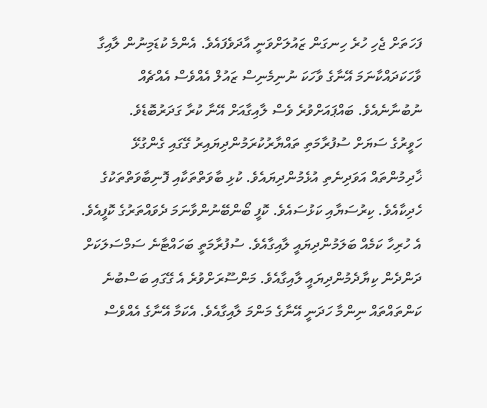ފަހަތަށް ޖެހި ހުރެ ހިނގަން ޒައުލަށްވަނީ އާދަވެފައެވެ. އެންމެ ކުޑަމިނުން ލާއިގާ ވާހަކަދައްކާނަމަ އޭނާގެ ވާހަކަ ނުނިމެނިސް ޒައުލް އެއްވެސް އެއްޗެއް ނުބުނާނެއެވެ. ބައްޕައަށްވުރެ ވެސް ލާއިގާއަށް އޭނާ ކުރާ ގަދަރުބޮޑެވެ.
ހަވީރުގެ ސަޔަށް ސުފުރާމަތި ތައްޔާރުކުރަމުންދިޔައިރު ގޭގައި ގެންގުޅޭ ޚާދިމުންތައް އަވަދިނެތި އުޅެމުންދިޔައެވެ. ކުޅި ބާވަތްތަކާއި ފޮނިބާވަތްތަކުގެ ހެދިކާއެވެ. ކިރުސަޔާއި ކަޅުސައެވެ. ކޮފީ ބޯންބޭނުންވާނަމަ ދެވައްތަރުގެ ކޮފީއެވެ. އެ ހުރިހާ ކަމެއް ބަލަމުންދިޔައީ ލާއިގާއެވެ. ސުފުރާމަތީ ބަހައްޓާނެ ސަމްސަލަކަށް ދަންދެން ކިޔާދެމުންދިޔައީ ލާއިގާއެވެ. މަންސޫރަށްވުރެ އެ ގޭގައި ބަސްބުނެ ކަންތައްތައް ނިންމާ ހަދަނީ އޭނާގެ މަންމަ ލާއިގާއެވެ. އެކަމާ އޭނާގެ އެއްވެސް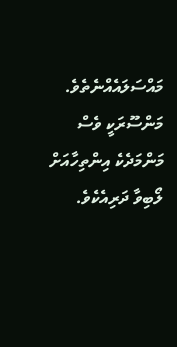މައްސަލައެއްނެތެވެ. މަންސޫރަކީ ވެސް މަންމަދެކެ އިންތިހާއަށް ލޯބިވާ ދަރިއެކެވެ.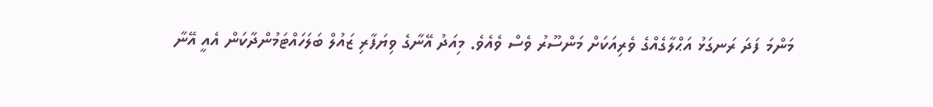މަންމަ ފަދަ ރަނގަޅު އަޙްލާގެއްގެ ވެރިއަކަށް މަންސޫރު ވެސް ވެއެވެ. މިއަދު އޭނާގެ ވިޔަފާރި ޒައުލް ބަލަހައްޓަމުންދާކަން އެއީ އޭނާ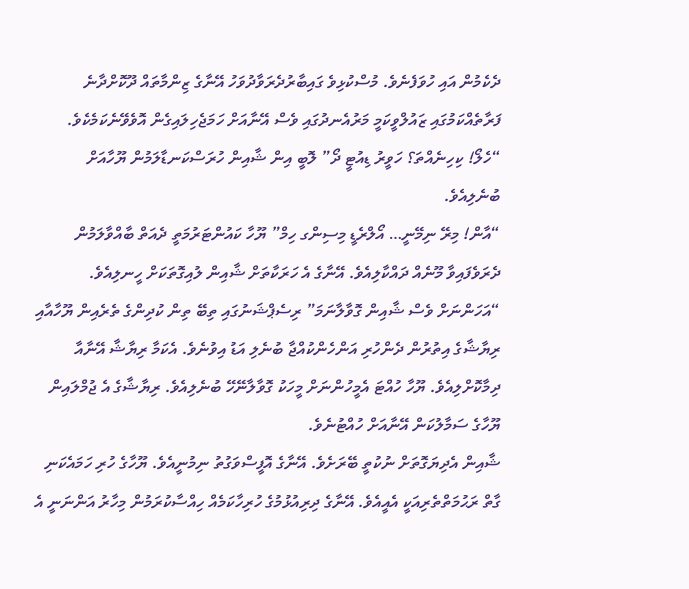ދެކެމުން އައި ހުވަފެނެވެ. މުސްކުޅިވެ ގައިބާރުދެރަވާދުވަހު އޭނާގެ ޒިންމާތައް ދޫކޮށްދާނެ ފަރާތެއްކަމުގައި ޒައުލްވީކަމީ މަރުއެނދުގައި ވެސް އޭނާއަށް ހަމަޖެހިލައިގެން އޮވެވޭނެކަމެކެވެ.
“ހެލޯ! ކިހިނެއްތަ؟ ހަވީރު ޑިއުޓީ ދޯ” ލޮބީ އިން ޝާއިން ހުރަސްކަނޑާލަމުން ޔޫހާއަށް ބުނެލިއެވެ.
“އާން! މިރޭ ނިމޭނީ… އޯލްރެޑީ މިސިންގ ހިމް” ޔޫހާ ކައުންޓަރުމަތީ ދެއަތް ބާއްވާލަމުން ދެރަވެފައިވާ މޫނެއް ދައްކާލިއެވެ. އޭނާގެ އެ ހަރަކާތަށް ޝާއިން ލުއިގޮތަކަށް ހީނލިއެވެ.
“އަހަންނަށް ވެސް ޝާއިން ގޮވާލާނަމަ” ރިސެޕްޝަނުގައި ތިބޭ ތިން ކުދިންގެ ތެރެއިން ޔޫހާއާއި ރިޔާޝާގެ އިތުރުން ދެންހުރި އަންހެންކުއްޖާ ބުނެލި އަޑު އިވުނެވެ. އެކަމާ ރިޔާޝާ އޭނާއާ ދިމާކޮށްލިއެވެ. ޔޫހާ ހުއްޓަ އެމީހުންނަށް މީހަކު ގޮވާލާނޭހޭ ބުނެލިއެވެ. ރިޔާޝާގެ އެ ޖުމްލައިން ޔޫހާގެ ސަމާލުކަން އޭނާއަށް ހުއްޓުނެވެ.
ޝާއިން އެދިޔަގޮތަށް ނުކުތީ ބޭރަށެވެ. އޭނާގެ އޮފީސްވަގުތު ނިމުނީއެވެ. ޔޫހާގެ ހުރި ހަމައެކަނި ގާތް ރަޙުމަތްތެރިއަކީ އެއީއެވެ. އޭނާގެ ދިރިއުޅުމުގެ ހުރިހާކަމެއް ހިއްސާކުރަމުން މިހާރު އަންނަނީ އެ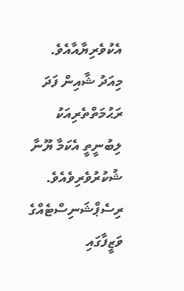އެކުވެރިޔާއާއެވެ. މިއަދު ޝާއިން ފަދަ ރަޙުމަތްތެރިއަކު ލިބުނީތީ އެކަމާ ޔޫނާ ޝުކުރުވެރިވެއެވެ. ރިސެޕްޝަނިސްޓެއްގެ ވަޒީފާގައި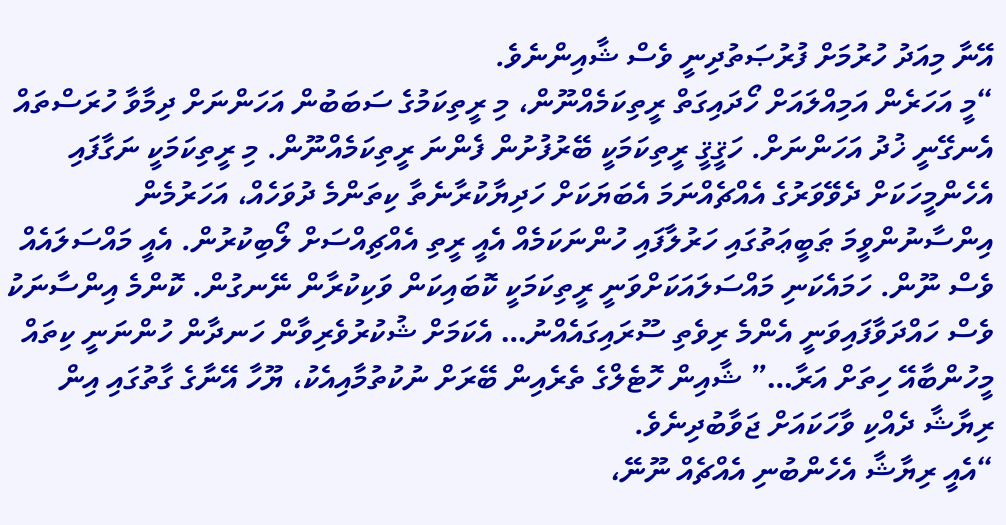އޭނާ މިއަދު ހުރުމަށް ފުރުޞަތުދިނީ ވެސް ޝާއިންނެވެ.
“މީ އަހަރެން އަމިއްލައަށް ހޯދައިގަތް ރީތިކަމެއްނޫން، މި ރީތިކަމުގެ ސަބަބުން އަހަންނަށް ދިމާވާ ހުރަސްތައް އެނގޭނީ ޚުދު އަހަންނަށް. ހަޤީޤީ ރީތިކަމަކީ ބޭރުފުށުން ފެންނަ ރީތިކަމެއްނޫން. މި ރީތިކަމަކީ ނަގާފައި އެހެންމީހަކަށް ދެވޭވަރުގެ އެއްޗެއްނަމަ އެބަޔަކަށް ހަދިޔާކުރާނެތާ ކިތަންމެ ދުވަހެއް، އަހަރުމެން އިންސާނުންވީމަ ޠަބީޢަތުގައި ހަރުލާފައި ހުންނަކަމެއް އެއީ ރީތި އެއްޗިއްސަށް ލޯބިކުރުން. އެއީ މައްސަލައެއް ވެސް ނޫން. ހަމައެކަނި މައްސަލައަކަށްވަނީ ރީތިކަމަކީ ކޮބައިކަން ވަކިކުރާން ނޭނގުން. ކޮންމެ އިންސާނަކު ވެސް ހައްދަވާފައިވަނީ އެންމެ ރިވެތި ސޫރައިގައެއްނު… އެކަމަށް ޝުކުރުވެރިވާން ހަނދާން ހުންނަނީ ކިތައް މީހުންބާއޭ ހިތަށް އަރާ…” ޝާއިން ހޮޓެލްގެ ތެރެއިން ބޭރަށް ނުކުތުމާއިއެކު، ޔޫހާ އޭނާގެ ގާތުގައި އިން ރިޔާޝާ ދެއްކި ވާހަކައަށް ޖަވާބުދިނެވެ.
“އެއީ ރިޔާޝާ އެހެންބުނި އެއްޗެއް ނޫނޭ،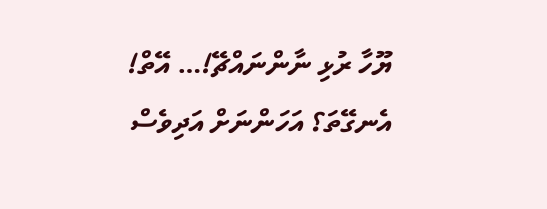ޔޫހާ ރުޅި ނާންނައްޗޭ!… އޭތް! އެނގޭތަ؟ އަހަންނަށް އަދިވެސް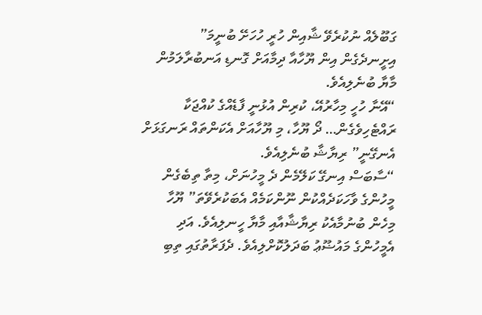ގަބޫލެއް ނުކުރެވޭ ޝާއިން ހުރީ ހުހަށޭ ބުނީމަ” އިށީނދެގެން އިން ޔޫހާއާ ދިމާއަށް ގޮނޑި އަނބުރާލަމުން މާޔާ ބުނެލިއެވެ.
“އޭނާ ހުހީ މިހާރުއޭ، ކުރިން އުޅުނީ ފާޑެއްގެ ކުއްޖަކާ ރައްޓެހިވެގެން… ދޯ ޔޫހާ، މި ޔޫހާއަށް އެކަންތައް ރަނގަޅަށް އެނގޭނީ” ރިޔާޝާ ބުނެލިއެވެ.
“ސާބަސް އިނގޭ ކަލޭމެން ދެ މީހުނަށް، މިތާ ތިބެގެން މީހުންގެ ވާހަކަދެއްކުން ނޫންކަމެއް އެބަކުރެވޭތަ” ޔޫހާ މިހެން ބުނުމާއެކު ރިޔާޝާއާއި މާޔާ ހީނލިއެވެ. އަދި އެމީހުންގެ މައުޟޫޢު ބަދަލުކޮށްލިއެވެ. ދެފަރާތުގައި ތިބި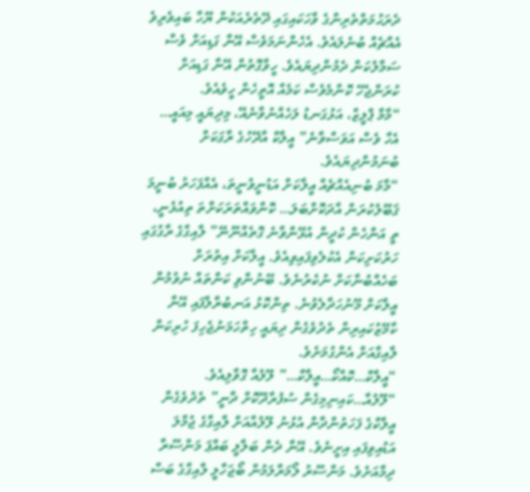ދެރަޙުމަތްތެރިންގެ ވާހަކައިގައި ދޭތެރެއަކުން ޔޫހާ ބައިވެރިވެ އެއްޗެއް ބުނެލައެވެ. އެހެންނަމަވެސް އޭނާ ގަޑިއަށް ވެސް ސަމާލުކަން ދެމުންދިޔައެވެ. ހީވާގޮތުން އޭނާ ގަޑިއަށް ކުރަންޖެހޭ ކޮންމެވެސް ކަމެއް އޮތީހެން ހީވެއެވެ.
“މާމާ ޕްލީޒް، އަޅުގަނޑު ލަހެއްނުވާނެއޭ، މިދިޔައީ މިއައީ… އެހާ ވެސް އަވަސްވާނެ” އީލާކް އާދޭހުގެ ރާގަކަށް ބުނަމުންދިޔައެވެ.
“މާމަ ބުނިއެއްޗެއް އީލާކަށް އަޑުނީވުނީތަ، އެއްފަހަރު ބުނީމަ ޤަބޫލުކުރަން އާދަކޮށްބަލަ… ކޮންވައްތަރަކަށްތަ ތިއުޅެނީ، ތީ އަންހެން ކުދީން އުޅޭންވާނެ ގޮތެއްނޫނޭ” ލާއިގާގެ ރާގުގައި ހަރުކަށިކަން އެކުލެވިފައިވިއެވެ. އީލާކަށް އިތުރަށް ބަހެއްބުނާކަށް ނުކެރުނެވެ. ބޭނުންވި ކަންތައް ނުވުމުން އީލާކަށް މޫނުހަދާލެވުނެ. ތިންކޮޅު އަނބުރާލާފައި އޭނާ ކާމޭޒުކައިރިން ތެދުވެގެން ދިޔައީ ހިތްހަމަނުޖެހިފަ ހުރިކަން ލާއިގާއަށް އެންގުމަށެވެ.
“އީލާކް…ކޮއްކޯ…އީލާކް…” ލޫލުއާ ގޮވާލިއެވެ.
“ލޫލުއާ…ކައިނިމިގެން ސުފުރާދޫކޮށް ދާނީ” ތެދުވެގެން އީލާކްގެ ފަހަތުންދާން އުޅުނު ލޫލުއާއަށް ލާއިގާގެ ޖުމްލަ އަޑުއިވިފައި އިށީނެވެ. އޭނާ ދެން ބަލާލީ ބައްޕަ މަންސޫރާ ދިމާއަށެވެ. މަންސޫރު ލޯމަރާލަމުން ބޯޖަހާލީ ލާއިގާގެ ބަސް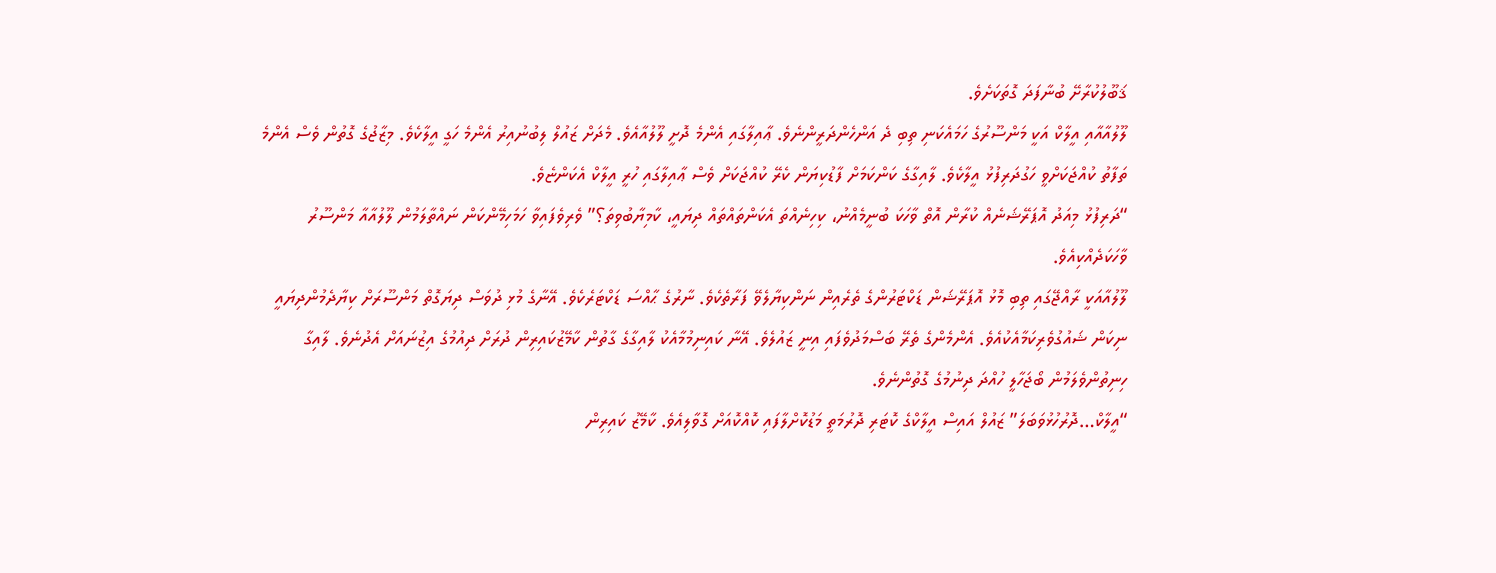ޤަބޫލުކުރާށޭ ބުނާފަދަ ގޮތަކަށެވެ.
ލޫލުއާއާއި އީލާކް އަކީ މަންސޫރުގެ ހަމައެކަނި ތިބި ދެ އަންހެންދަރީންނެވެ. ޢާއިލާގައި އެންމެ ދޮށީ ލޫލުއާއެވެ. މެދަށް ޒައުލް ލިބުނުއިރު އެންމެ ހަގީ އީލާކެވެ. މިޒާޖުގެ ގޮތުން ވެސް އެންމެ ތަފާތު ކުއްޖަކަށްވީ ހަގުދަރިފުޅު އީލާކެވެ. ލާއިގާގެ ކަންކަމަށް ފާޑުކިޔަން ކެރޭ ކުއްޖަކަށް ވެސް ޢާއިލާގައި ހުރީ އީލާކް އެކަންޏެވެ.
“ދަރިފުޅު މިއަދު އޮޕަރޭޝަނެއް ކުރާން އޮތް ވާހަކަ ބުނީމެއްނު، ކިހިނެއްތަ އެކަންތައްތައް ދިޔައީ، ކާމިޔާބުވިތަ؟” ވެރިވެފައިވާ ހަމަހިމޭންކަން ނައްތާލަމުން ލޫލުއާއާ މަންސޫރު ވާހަކަދެއްކިއެވެ.
ލޫލުއާއަކީ ރާއްޖޭގައި ތިބި މޮޅު އޮޕަރޭޝަން ޑަކްޓަރުންގެ ތެރެއިން ނަންކިޔާލެވޭ ފަރާތެކެވެ. ނާރުގެ ޙާއްސަ ޑަކްޓަރެކެވެ. އޭނާގެ މުޅި ދުވަސް ދިޔަގޮތް މަންސޫރަށް ކިޔާދެމުންދިޔައީ ނިކަން ޝައުގުވެރިކަމާއެކުއެވެ. އެންމެންގެ ތެރޭ ބަސްމަދުވެފައި އިނީ ޒައުލެވެ. އޭނާ ކައިނިމުމާއެކު ލާއިގާގެ ގާތުން ކާމޭޒުކައިރިން ދުރަށް ދިއުމުގެ އިޒުނައަށް އެދުނެވެ. ލާއިގާ ހިނިތުންވެލަމުން ބޯޖަހާލީ ހުއްދަ ދިނުމުގެ ގޮތުންނެވެ.
“އީލާކް…ދޮރުހުޅުވަބަލަ” ޒައުލް އައިސް އީލާކްގެ ކޮޓަރި ދޮރުމަތީ މަޑުކޮށްލާފައި ކޮއްކޮއަށް ގޮވާލިއެވެ. ކާމޭޒު ކައިރިން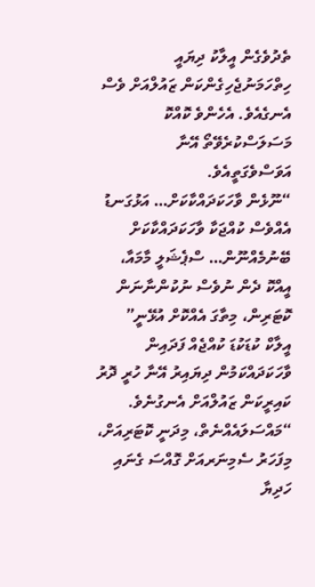ތެދުވެގެން އީލާކު ދިޔައީ ހިތްހަމަނުޖެހިގެންކަން ޒައުލްއަށް ވެސް އެނގެއެވެ. އެހެންވެ ކޮއްކޮ މަސަލަސްކުރެވޭތޯ އޭނާ އަވަސްވެގަތީއެވެ.
“ނޫޅެން ވާހަކަދައްކާކަށް… އަޅުގަނޑު އެއްވެސް ކުއްޖަކާ ވާހަކަދައްކާކަށް ބޭނުމެއްނޫން… ސްޕެޝަލީ މާމައާ، އީއްކޮ ދެން ނުވެސް ނުކުންނާނަން ކޮޓަރިން، މިތާގަ އެއްކޮށް އުޅޭނީ” އީލާކް ކުޑަކުޑަ ކުއްޖެއް ފަދައިން ވާހަކަދައްކަމުން ދިޔައިރު އޭނާ ހުރީ ދޮރު ކައިރީކަން ޒައުލްއަށް އެނގުނެވެ.
“މައްސަލައެއްނެތް، މިދަނީ ކޮޓަރިއަށް، މިފަހަރު ސެމިނަރއަށް ގޮއްސަ ގެނައި ހަދިޔާ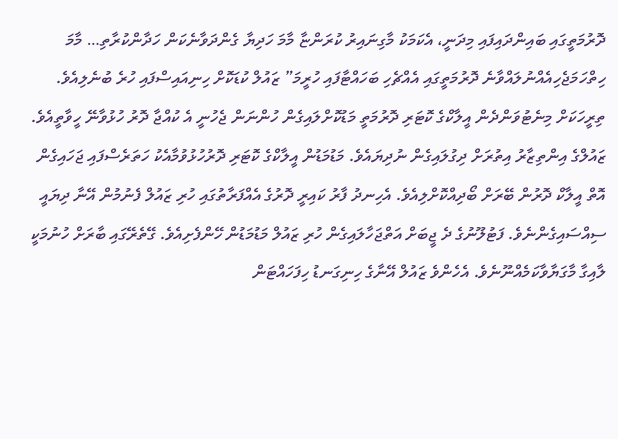ދޮރުމަތީގައި ބައިންދައިފައި މިދަނީ، އެކަމަކު މާގިނައިރު ކުރަންޏާ މާމަ ހަދިޔާ ގެންދަވާނެކަން ހަދާންކުރާތި… މާމަ ހިތްހަމަޖެހިއެއްނުލައްވާނެ ދޮރުމަތީގައި އެއްޗެހި ބަހައްޓާފައި ހުރީމަ” ޒައުލް ކުޑަކޮށް ހިނިއައިސްފައި ހުރެ ބުނެލިއެވެ.
ތިރީހަކަށް މިނެޓުވަންދެން އީލާކްގެ ކޮޓަރި ދޮރުމަތީ މަޑުކޮށްލައިގެން ހުންނަން ޖެހުނީ އެ ކުއްޖާ ދޮރު ހުޅުވާނޭ ހީވާތީއެވެ. ޒައުލްގެ އިންތިޒާރު އިތުރަށް ދިގުލައިގެން ނުދިޔައެވެ. މަޑުމަޑުން އީލާކްގެ ކޮޓަރި ދޮރުހުޅުވުމާއެކު ހަތަރެސްފައި ޖަހައިގެން އޮތް އީލާކް ދޮރުން ބޭރަށް ބޯދިއްކޮށްލިއެވެ. އެހިނދު ފާރު ކައިރީ ދޮރުގެ އެއްފަރާތުގައި ހުރި ޒައުލް ފެނުމުން އޭނާ ދިޔައީ ސިއްސައިގެންނެވެ. ފަޓުލޫނުގެ ދެ ޖީބަށް އަތްޖަހާލައިގެން ހުރި ޒައުލް މަޑުމަޑުން ހޭންފެށިއެވެ. ގޭތެރޭގައި ބާރަށް ހުނުމަކީ ލާއިގާ މާގަޔާވާކަމެއްނޫނެވެ. އެހެންވެ ޒައުލް އޭނާގެ ހިނިގަނޑު ހިފަހައްޓަން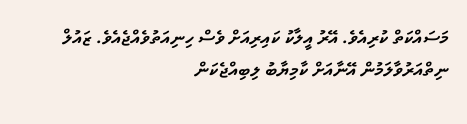މަސައްކަތް ކުރިއެވެ. އޭރު އީލާކު ކައިރިއަށް ވެސް ހިނިއަތުވެއްޖެއެވެ. ޒައުލް ނިތްއަރުވާލަމުން އޭނާއަށް ކާމިޔާބު ލިބިއްޖެކަން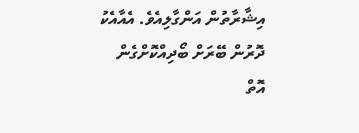އިޝާރާތުން އަންގާލިއެވެ. އެއާއެކު ދޮރުން ބޭރަށް ބޯދިއްކޮށްގެން އޮތް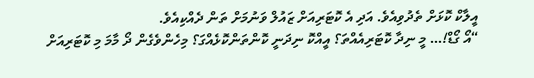އީލާކް ކޮޅަށް ތެދުވިއެވެ. އަދި އެ ކޮޓަރިއަށް ޒައުލް ވަނުމަށް ތަން ދެއްކިއެވެ.
“އޯ ގޯޑް!… މީ ނިދާ ކޮޓަރިއެއްތަ؟ އީއްކޮ ނިދަނީ ކޮންތަންކޮޅެއްގަ؟ މިހެންވެގެން ދޯ މާމަ މި ކޮޓަރިއަށް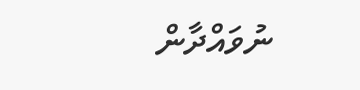ނުވައްދާން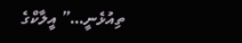ތިއުޅެނީ…” އީލާކްގެ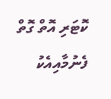ކޮޓަރި އޮތް ގޮތް ފެނުމާއިއެކު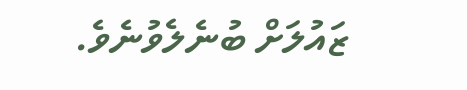ޒައުލަށް ބުނެލެވުނެވެ.